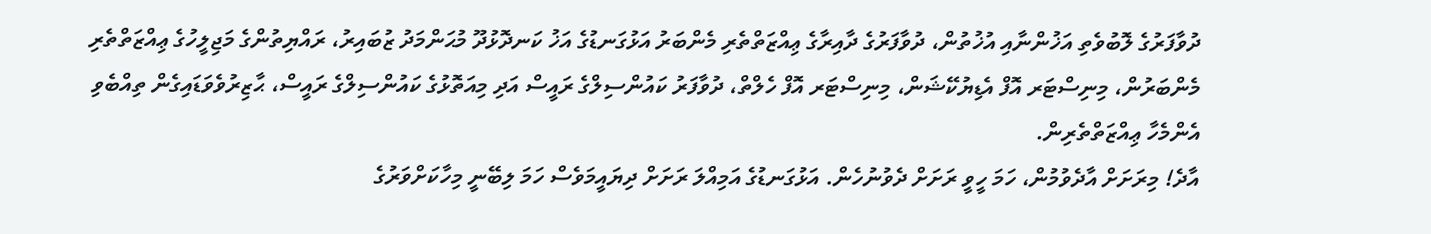ދުވާފަރުގެ ލޮބުވެތި އަޚުންނާއި އުޚުތުން، ދުވާފަރުގެ ދާއިރާގެ ޢިއްޒަތްތެރި މެންބަރު އަޅުގަނޑުގެ އަޚު ކަނދޮޅުދޫ މުޙަންމަދު ޒުބައިރު، ރައްޔިތުންގެ މަޖިލީހުގެ ޢިއްޒަތްތެރި މެންބަރުން، މިނިސްޓަރ އޮފް އެޑިޔުކޭޝަން، މިނިސްޓަރ އޮފް ހެލްތް، ދުވާފަރު ކައުންސިލްގެ ރައީސް އަދި މިއަތޮޅުގެ ކައުންސިލްގެ ރައީސް، ޙާޒިރުވެވަޑައިގެން ތިއްބެވި އެންމެހާ ޢިއްޒަތްތެރިން.
އާދެ! މިރަށަށް އާދެވުމުން، ހަމަ ހީވީ ރަށަށް ދެވުނުހެން. އަޅުގަނޑުގެ އަމިއްލަ ރަށަށް ދިޔައީމަވެސް ހަމަ ލިބޭނީ މިހާކަށްވަރުގެ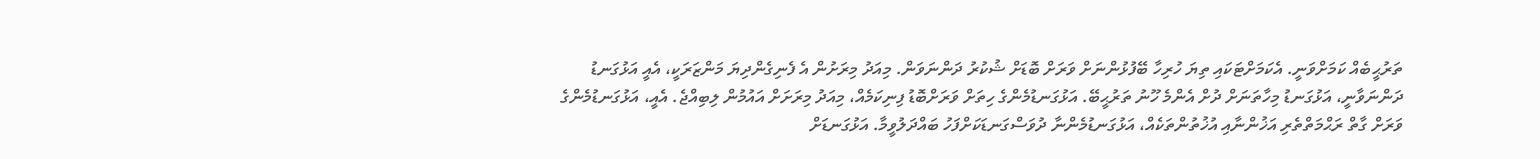ތަރުޙީބެއް ކަމަށްވަނީ. އެކަމަށްޓަކައި ތިޔަ ހުރިހާ ބޭފުޅުންނަށް ވަރަށް ބޮޑަށް ޝުކުރު ދަންނަވަން. މިއަދު މިރަށުން އެ ފެނިގެންދިޔަ މަންޒަރަކީ، އެއީ އަޅުގަނޑު ދަންނަވާނީ، އަޅުގަނޑު މިހާތަނަށް ދުށް އެންމެ ހޫނު ތަރުޙީބޭ. އަޅުގަނޑުމެންގެ ހިތަށް ވަރަށްބޮޑު ފިނިކަމެއް، މިއަދު މިރަށަށް އައުމުން ލިބިއްޖެ. އެއީ، އަޅުގަނޑުމެންގެ ވަރަށް ގާތް ރަޙްމަތްތެރި އަޚުންނާއި އުޚުތުންތަކެއް، އަޅުގަނޑުމެންނާ ދުވަސްގަނޑަކަށްފަހު ބައްދަލުވީމާ. އަޅުގަނޑަށް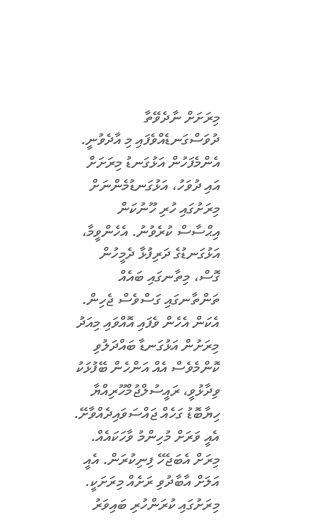މިރަށަށް ނާދެވޭތާ ދުވަސްގަނޑެއްވެފައި މި އާދެވުނީ. އެންމެފަހުން އަޅުގަނޑު މިރަށަށް އައި ދުވަހު، އަޅުގަނޑުމެންނަށް މިރަށުގައި ހުރި ހޫނުކަން އިޙްސާސް ކުރެވުނު. އެހެންވީމާ، އަޅުގަނޑުގެ ދަރިފުޅާ ދެމީހުން ގޮސް، މިތާނގައި ބައެއް ތަންތާނގައި ގަސްވެސް ޖެހިން. އެކަން އެހެން ވެފައި އޮއްވައި މިއަދު މިރަށުން އަޅުގަނޑާ ބައްދަލުވި ކޮންމެވެސް އެއް އަންހެން ބޭފުޅަކު ވިދާޅުވީ، ރައީސުލްޖުމްހޫރިއްޔާ ހިޔާބޮޑު ގަހެއް ޖައްސަވައިދެއްވާށޭ. އެއީ ވަރަށް މުހިންމު ވާހަކައެއް. މިރަށް އެބަޖެހޭ ފިނިކުރަން. އެއީ އަލަށް އާބާދުވި ރަށެއް މިރަށަކީ. މިރަށުގައި ކުރަންހުރި ބައިވަރު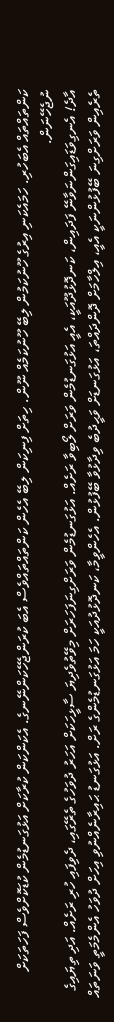ކަންތައްތައް އެބަހުރި. ހަމައެކަނި އިރުގެ ހޫނުކަމުން ލިބޭ ހޫނުކަމެއް ނޫން. ހިތަށް ފިނިކަން ލިބޭ އެހެން ކަންތައްތައްވެސް އެބަ ކުރަންޖެހޭކަންނޭނގެ. އެކަންކަން ކުރާކަށް އަޅުގަނޑުމެން ކުޑަކޮށްވެސް ފަހަތަކަށް ނުޖެހޭނަން.
އާދެ! އެނގިވަޑައިގަންނަވާނޭ ފަދައިން، ކަނދޮޅުދޫއަކީ، އެއީ އަޅުގަނޑުމެން ވަރަށް ލޯބިވާ ރަށެއް. އަޅުގަނޑުމެން ވަރަށްގިނަފަހަރަށް މިވޭތުވެދިޔަ ސާޅީހަކަށް އަހަރު ދުވަހުގެ ތެރޭގައި، ދެވިފައި ހުރި ރަށެއް. އަދި ތިޔައިގެ ތެރެއިން ވަރަށްގިނަ ބޭފުޅުންނަކީ އެއީ، އިލްހާމަށް ދޮންދައްތަ، އަޅުގަނޑަށް ވަޙީދުބެ ވިދާޅުވާ ބޭފުޅުން. އެހެންވީމާ، ކަނދޮޅުދުއަކީ ހަމަ އަޅުގަނޑުމެންގެ ރަށް. އަޅުގަނޑު ޙައިރާނެއްނުވި އިހަށް ދުވަހު އެންމެމަތީ ވަނަތައް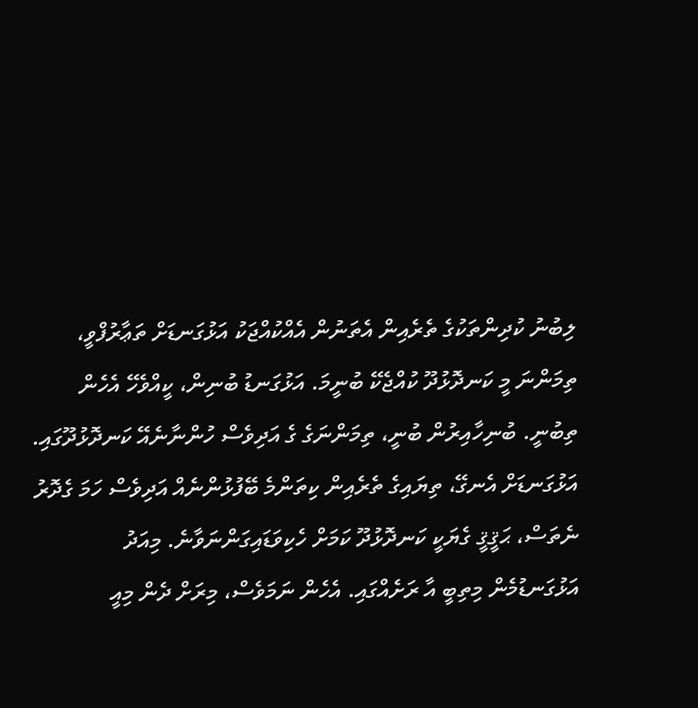ލިބުނު ކުދިންތަކުގެ ތެރެއިން އެތަނުން އެއްކުއްޖަކު އަޅުގަނޑަށް ތަޢާރުފްވީ، ތިމަންނަ މީ ކަނދޮޅުދޫ ކުއްޖެކޭ ބުނީމަ. އަޅުގަނޑު ބުނިން، ކީއްވެހޭ އެހެން ތިބުނީ. ބުނިހާއިރުން ބުނީ، ތިމަންނަގެ ގެ އަދިވެސް ހުންނާނެއޭ ކަނދޮޅުދޫގައި. އަޅުގަނޑަށް އެނގޭ، ތިޔައިގެ ތެރެއިން ކިތަންމެ ބޭފުޅުންނެއް އަދިވެސް ހަމަ ގެދޮރު ނެތަސް، ޙަޤީޤީ ގެޔަކީ ކަނދޮޅުދޫ ކަމަށް ހެކިވަޑައިގަންނަވާނެ. މިއަދު އަޅުގަނޑުމެން މިތިބީ އާ ރަށެއްގައި. އެހެން ނަމަވެސް، މިރަށް ދެން މިއީ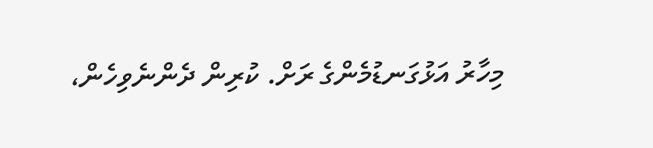މިހާރު އަޅުގަނޑުމެންގެ ރަށް. ކުރިން ދެންނެވިހެން،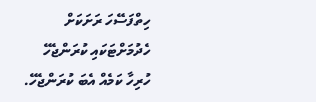ހިތްފަސޭހަ ރަށަކަށް ހެދުމަށްޓަކައި ކުރަންޖެހޭ ހުރިހާ ކަމެއް އެބަ ކުރަންޖެހޭ.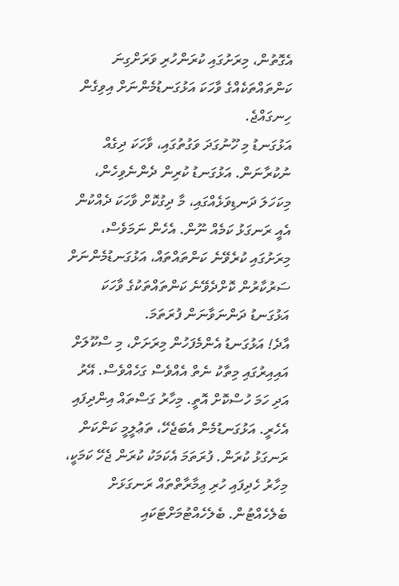އެގޮތުން، މިރަށުގައި ކުރަންހުރި ވަރަށްގިނަ ކަންތައްތަކެއްގެ ވާހަކަ އަޅުގަނޑުމެންނަށް އިވިގެން ހިނގައްޖެ.
އަޅުގަނޑު މި ހޫނުގަދަ ވަގުތުގައި، ވާހަކަ ދިގެއް ނުކުރާނަން. އަޅުގަނޑު ކުރިން ދެންނެވިހެން، މިކަހަލަ ދަނޑިވަޅެއްގައި، މާ ދިގުކޮށް ވާހަކަ ދެއްކުން އެއީ ރަނގަޅު ކަމެއް ނޫން. އެހެން ނަމަވެސް، މިރަށުގައި ކުރެވޭނެ ކަންތައްތައް، އަޅުގަނޑުމެންނަށް ސަރުކާރުން ކޮށްދެވޭނެ ކަންތައްތަކުގެ ވާހަކަ އަޅުގަނޑު ދަންނަވާނަން ފުރަތަމަ.
އާދެ! އަޅުގަނޑު އެންމެފަހުން މިރަށަށް، މި ސްކޫލަށް އައިއިރުގައި މިތާކު ނެތް އެއްވެސް ގަހެއްވެސް. އޭރު އަދި ހަމަ ހުސްކޮށް އޮތީ. މިހާރު ގަސްތައް އިންދިފައި އެހެރީ. އަޅުގަނޑުމެން އެބަޖެހޭ، ތަޢުލީމީ ކަންކަން ރަނގަޅު ކުރަން. ފުރަތަމަ އެކަމަކު ކުރަން ޖެހޭ ކަމަކީ، މިހާރު ހެދިފައި ހުރި ޢިމާރާތްތައް ރަނގަޅަށް ބެލެހެއްޓުން. ބެލެހެއްޓުމަށްޓަކައި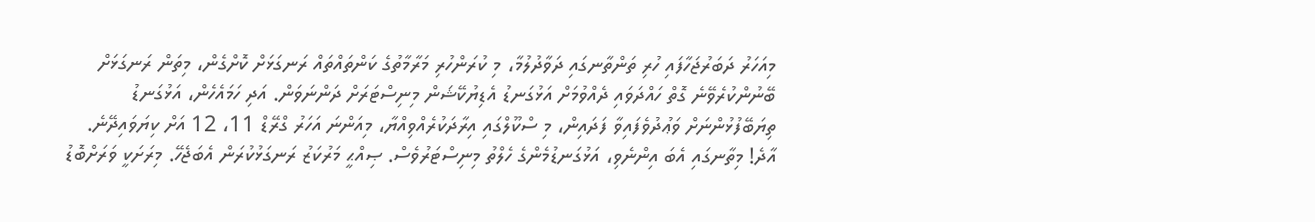މިއަހަރު ދަބަރުޖަހާފައި ހުރި ތަންތާނގައި ދަވާދުލުމާ، މި ކުރަންހުރި މަރާމާތުގެ ކަންތައްތައް ރަނގަޅަށް ކޮށްގެން، މިތަން ރަނގަޅަށް ބޭނުންކުރެވޭނެ ގޮތް ހައްދަވައި ދެއްވުމަށް އަޅުގަނޑު އެޑިޔުކޭޝަން މިނިސްޓަރަށް ދަންނަވަން. އަދި ހަމައެހެން، އަޅުގަނޑު ތިޔަބޭފުޅުންނަށް ވަޢުދުވެފައިވާ ފަދައިން، މި ސްކޫލްގައި އިރާދަކުރެއްވިއްޔާ، މިއަންނަ އަހަރު ގްރޭޑް 11، 12 އަށް ކިޔަވައިދޭނެ.
އާދެ! މިތާނގައި އެބަ އިންނެވި، އަޅުގަނޑުމެންގެ ހެލްތު މިނިސްޓަރުވެސް. ޞިއްޙީ މަރުކަޒު ރަނގަޅުކުރަން އެބަޖެހޭ. މިރަށަކީ ވަރަށްބޮޑު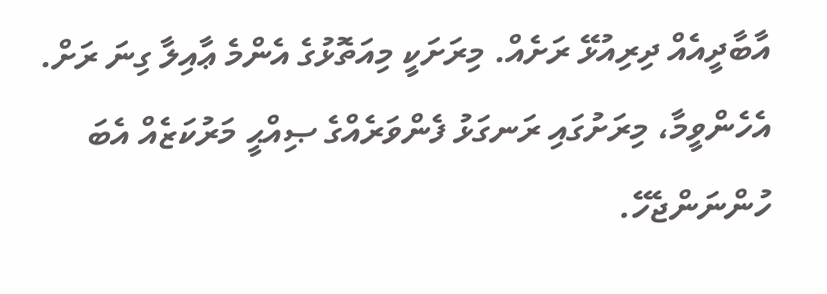އާބާދީއެއް ދިރިއުޅޭ ރަށެއް. މިރަށަކީ މިއަތޮޅުގެ އެންމެ ޢާއިލާ ގިނަ ރަށް. އެހެންވީމާ، މިރަށުގައި ރަނގަޅު ފެންވަރެއްގެ ޞިއްޙީ މަރުކަޒެއް އެބަ ހުންނަންޖެހޭ.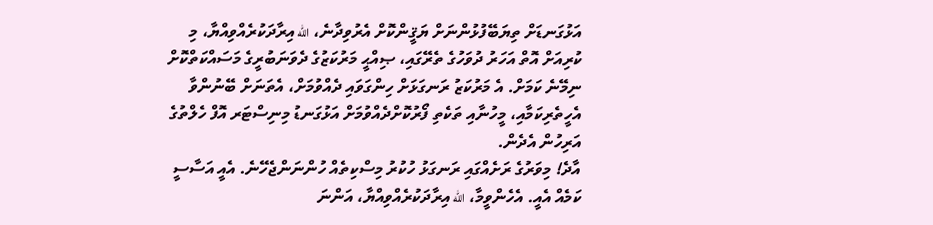އަޅުގަނޑަށް ތިޔަބޭފުޅުންނަށް ޔަޤީންކޮށް އެރުވިދާނެ، الله އިރާދަކުރެއްވިއްޔާ، މި ކުރިއަށް އޮތް އަހަރު ދުވަހުގެ ތެރޭގައި، ޞިއްޙީ މަރުކަޒުގެ ދެވަނަބުރީގެ މަސައްކަތްކޮށް ނިމޭނެ ކަމަށް. އެ މަރުކަޒު ރަނގަޅަށް ހިންގަވައި ދެއްވުމަށް، އެތަނަށް ބޭނުންވާ އެހީތެރިކަމާއި، މީހުނާއި ތަކެތި ފޯރުކޮށްދެއްވުމަށް އަޅުގަނޑު މިނިސްޓަރ އޮފް ހެލްތުގެ އަރިހުން އެދެން.
އާދެ! މިވަރުގެ ރަށެއްގައި ރަނގަޅު ހުކުރު މިސްކިތެއް ހުންނަންޖެހޭނެ. އެއީ އަސާސީ ކަމެއް އެއީ. އެހެންވީމާ، الله އިރާދަކުރެއްވިއްޔާ، އަންނަ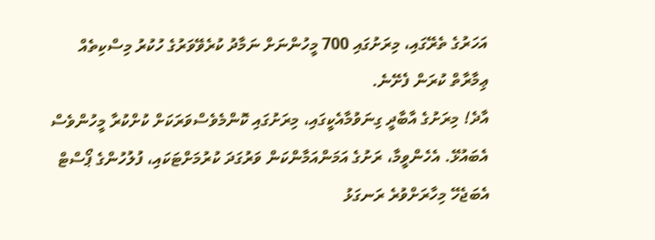އަހަރުގެ ތެރޭގައި، މިރަށުގައި 700 މީހުންނަށް ނަމާދު ކުރެވޭވަރުގެ ހުކުރު މިސްކިތެއް ޢިމާރާތް ކުރަން ފެށޭނެ.
އާދެ! މިރަށުގެ އާބާދީ ގިނަވުމާއެކީގައި، މިރަށުގައި ކޮންމެވެސްވަރަކަށް ކުށްކުރާ މީހުންވެސް އެބައުޅޭ. އެހެންވީމާ، ރަށުގެ އަމަންއަމާންކަން ވަރުގަދަ ކުރުމަށްޓަކައި، ފުލުހުންގެ ޕޯސްޓް އެބަޖެހޭ މިހާރަށްވުރެ ރަނގަޅު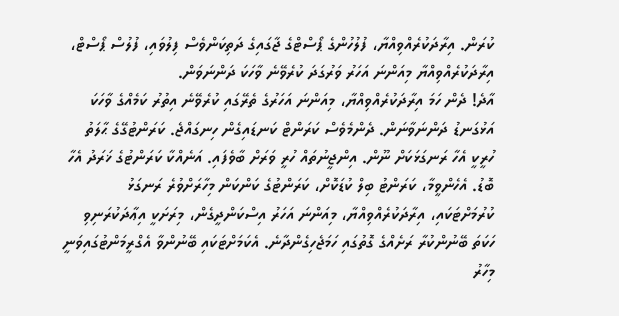ކުރަން. އިރާދަކުރެއްވިއްޔާ، ފުލުހުންގެ ޕޯސްޓްގެ ޖާގައިގެ ދަތިކަންވެސް ފިލުވައި، ފުލުސް ޕޯސްޓް، އިރާދަކުރެއްވިއްޔާ މިއަންނަ އަހަރު ވަރުގަދަ ކުރެވޭނެ ވާހަކަ ދަންނަވަން.
އާދެ! ދެން ހަމަ އިރާދަކުރެއްވިއްޔާ، މިއަންނަ އަހަރުގެ ތެރޭގައި ކުރެވޭނެ އިތުރު ކަމެއްގެ ވާހަކަ އަޅުގަނޑު ދަންނަވާނަން. ދެންމެވެސް ކަރަންޓް ކަނޑައިގެން ހިނގައްޖެ. ކަރަންޓުގޭގެ ޙާލަތު ހުރީކީ އެހާ ރަނގަޅަކަށް ނޫން. އިންޖީނުތައް ހުރީ ވަރަށް ބާވެފައި. އަނެއްކާ ކަރަންޓުގެ ޚަރަދު އެހާ ބޮޑު. އެހެންވީމާ، ކަރަންޓު ބިލް ކުޑަކޮށް، ކަރަންޓުގެ ކަންކަން މިހާރަށްވުރެ ރަނގަޅު ކުރުމަށްޓަކައި، އިރާދަކުރެއްވިއްޔާ، މިއަންނަ އަހަރު އިސްކަންދީގެން، މިރަށަކީ އިޢާދަކުރަނިވި ހަކަތަ ބޭނުންކުރާ ރަށެއްގެ ގޮތުގައި ހަމަޖެހިގެންދާނެ. އެކަމަށްޓަކައި ބޭނުންވާ އެގްރީމަންޓުގައިވަނީ މިހާރު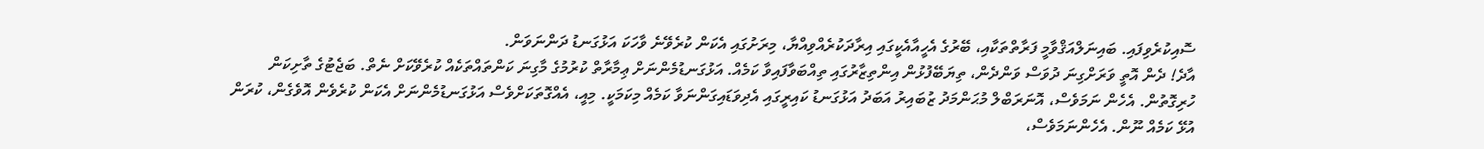ސޮއިކުރެވިފައި. ބައިނަލްއަޤްވާމީ ފަރާތްތަކާއި، ބޭރުގެ އެހީއާއެކީގައި އިރާދަކުރެއްވިއްޔާ، މިރަށުގައި އެކަން ކުރެވޭނެ ވާހަކަ އަޅުގަނޑު ދަންނަވަން.
އާދެ! ދެން އޮތީ ވަރަށްގިނަ ދުވަސް ވަންދެން، ތިޔަބޭފުޅުން އިންތިޒާރުގައި ތިއްބަވާފައިވާ ކަމެއް. އަޅުގަނޑުމެންނަށް ޢިމާރާތް ކުރުމުގެ މާގިނަ ކަންތައްތަކެއް ކުރެވޭކަށް ނެތް. ބަޖެޓުގެ ތާށިކަން ހުރިގޮތުން. އެހެން ނަމަވެސް، އޮނަރަބްލް މުޙަންމަދު ޒުބައިރު އަބަދު އަޅުގަނޑު ކައިރީގައި އެދިވަޑައިގަންނަވާ ކަމެއް މިކަމަކީ. މިއީ، އެއްގޮތަކަށްވެސް އަޅުގަނޑުމެންނަށް އެކަން ކުރެވެން އޮވެގެން، ކުރަން އުޅޭ ކަމެއް ނޫން. އެހެންނަމަވެސް،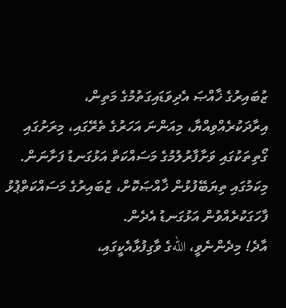ޒުބައިރުގެ ޚާއްޞަ އެދިވަޑައިގަތުމުގެ މަތިން، އިރާދަކުރެއްވިއްޔާ، މިއަންނަ އަހަރުގެ ތެރޭގައި، މިރަށުގައި ގޯތިތަކުގައި ވަށާފާރުލުމުގެ މަސައްކަތް އަޅުގަނޑު ފަށާނަން. މިކަމުގައި ތިޔަބޭފުޅުން ޚާއްޞަކޮށް، ޒުބައިރުގެ މަސައްކަތްޕުޅު ފާހަގަކުރެއްވުން އަޅުގަނޑު އެދެން.
އާދެ! މިދެންނެވީ، اللهގެ ވާގިފުޅާއެކީގައި،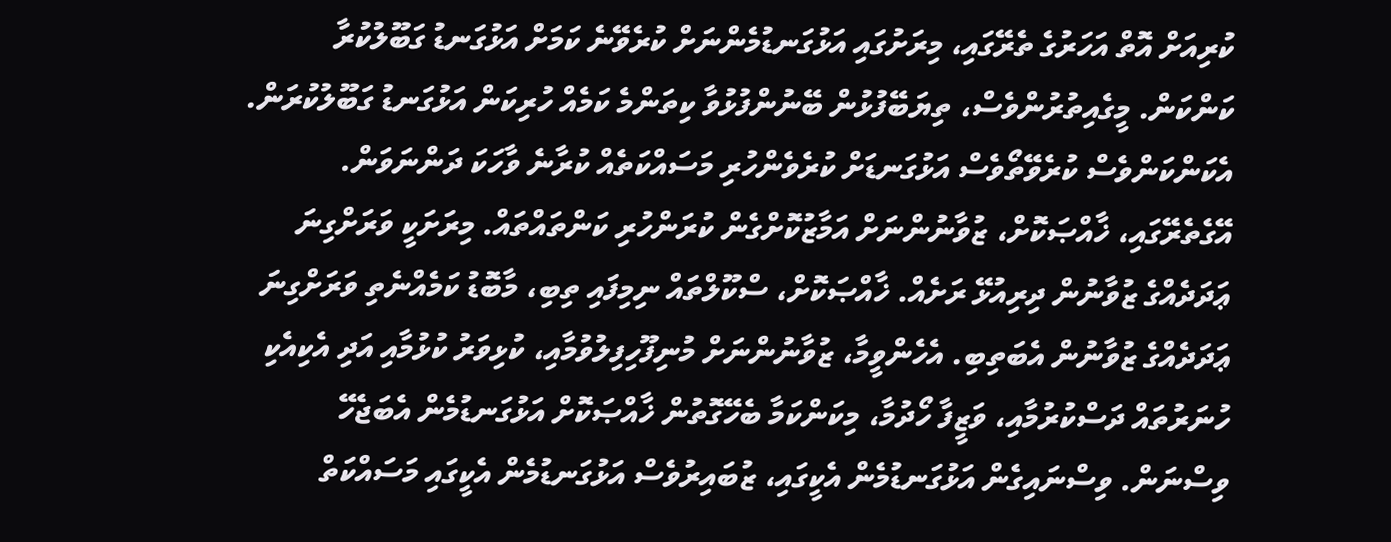ކުރިއަށް އޮތް އަހަރުގެ ތެރޭގައި، މިރަށުގައި އަޅުގަނޑުމެންނަށް ކުރެވޭނެ ކަމަށް އަޅުގަނޑު ގަބޫލުކުރާ ކަންކަން. މީގެއިތުރުންވެސް، ތިޔަބޭފުޅުން ބޭނުންފުޅުވާ ކިތަންމެ ކަމެއް ހުރިކަން އަޅުގަނޑު ގަބޫލުކުރަން. އެކަންކަންވެސް ކުރެވޭތޯވެސް އަޅުގަނޑަށް ކުރެވެންހުރި މަސައްކަތެއް ކުރާނެ ވާހަކަ ދަންނަވަން. އޭގެތެރޭގައި، ޚާއްޞަކޮށް، ޒުވާނުންނަށް އަމާޒުކޮށްގެން ކުރަންހުރި ކަންތައްތައް. މިރަށަކީ ވަރަށްގިނަ ޢަދަދެއްގެ ޒުވާނުން ދިރިއުޅޭ ރަށެއް. ޚާއްޞަކޮށް، ސްކޫލްތައް ނިމިފައި ތިބި، މާބޮޑު ކަމެއްނެތި ވަރަށްގިނަ ޢަދަދެއްގެ ޒުވާނުން އެބަތިބި. އެހެންވީމާ، ޒުވާނުންނަށް މުނިފޫހިފިލުވުމާއި، ކުޅިވަރު ކުޅުމާއި އަދި އެކިއެކި ހުނަރުތައް ދަސްކުރުމާއި، ވަޒީފާ ހޯދުމާ، މިކަންކަމާ ބެހޭގޮތުން ޚާއްޞަކޮށް އަޅުގަނޑުމެން އެބަޖެހޭ ވިސްނަން. ވިސްނައިގެން އަޅުގަނޑުމެން އެކީގައި، ޒުބައިރުވެސް އަޅުގަނޑުމެން އެކީގައި މަސައްކަތް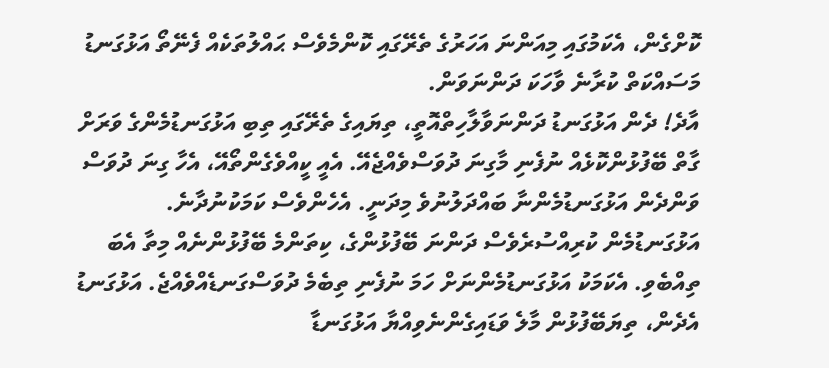ކޮށްގެން، އެކަމުގައި މިއަންނަ އަހަރުގެ ތެރޭގައި ކޮންމެވެސް ޙައްލުތަކެއް ފެނޭތޯ އަޅުގަނޑު މަސައްކަތް ކުރާނެ ވާހަކަ ދަންނަވަން.
އާދެ! ދެން އަޅުގަނޑު ދަންނަވާލާހިތްއޮތީ، ތިޔައިގެ ތެރޭގައި ތިބި އަޅުގަނޑުމެންގެ ވަރަށް ގާތް ބޭފުޅުންކޮޅެއް ނުފެނި މާގިނަ ދުވަސްވެއްޖެއޭ. އެއީ ކީއްވެގެންތޯއޭ، އެހާ ގިނަ ދުވަސް ވަންދެން އަޅުގަނޑުމެންނާ ބައްދަލުނުވެ މިދަނީ. އެހެންވެސް ކަމަކުނުދާނެ. އަޅުގަނޑުމެން ކުރިއްސުރެވެސް ދަންނަ ބޭފުޅުންގެ، ކިތަންމެ ބޭފުޅުންނެއް މިތާ އެބަ ތިއްބެވި. އެކަމަކު އަޅުގަނޑުމެންނަށް ހަމަ ނުފެނި ތިބެމެ ދުވަސްގަނޑެއްވެއްޖެ. އަޅުގަނޑު އެދެން، ތިޔަބޭފުޅުން މާލެ ވަޑައިގެންނެވިއްޔާ އަޅުގަނޑާ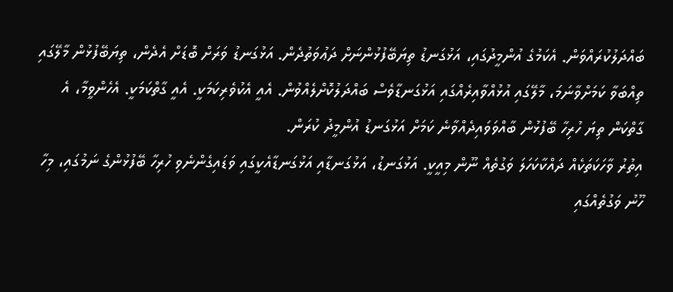ބައްދަލުކުރައްވަން. އެކަމުގެ އުންމީދުގައި، އަޅުގަނޑު ތިޔަބޭފުޅުންނަށް ދަޢުވަތުދެން. އަޅުގަނޑު ވަރަށް ބޮޑަށް އެދެން، ތިޔަބޭފުޅުން މާލޭގައި ތިއްބަވާ ކަމަށްވާނަމަ، މާލޭގައި އުޅުއްވާއިރެއްގައި އަޅުގަނޑާވެސް ބައްދަލުކޮށްލެއްވުން. އެއީ އެކުވެރިކަމަކީ. އެއީ ގާތްކަމަކީ. އެހެންވީމާ، އެ ގާތްކަން ތިޔަ ހުރިހާ ބޭފުޅުން ބާއްވަވައިދެއްވާނެ ކަމަށް އަޅުގަނޑު އުންމީދު ކުރަން.
އިތުރު ވާހަކަތަކެއް ދައްކާކަހަލަ ވަގުތެއް ނޫން މިއީކީ. އަޅުގަނޑު، އަޅުގަނޑާއި އަޅުގަނޑާއެކީގައި ވަޑައިގެންނެވި ހުރިހާ ބޭފުޅުންގެ ނަމުގައި، މިހާ ހޫނު ވަގުތެއްގައި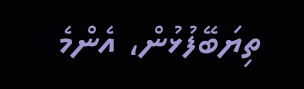ތިޔަބޭފުޅުން، އެންމެ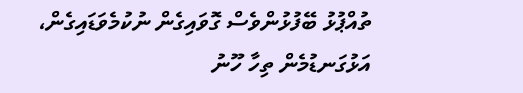ތުއްޕުޅު ބޭފުޅުންވެސް ގޮވައިގެން ނުކުމެވަޑައިގެން، އަޅުގަނޑުމެން ތިހާ ހޫނު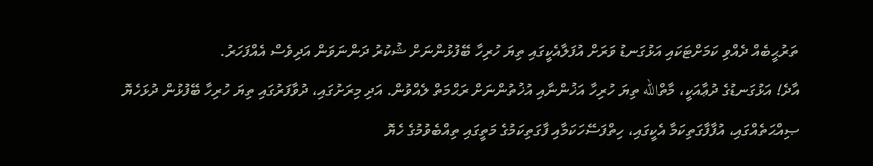ތަރުޙީބެއް ދެއްވި ކަމަށްޓަކައި އަޅުގަނޑު ވަރަށް އުފަލާއެކީގައި ތިޔަ ހުރިހާ ބޭފުޅުންނަށް ޝުކުރު ދަންނަވަން އަދިވެސް އެއްފަހަރު.
އާދެ! އަޅުގަނޑުގެ ދުޢާއަކީ، މާތްالله ތިޔަ ހުރިހާ އަޚުންނާއި އުޚުތުންނަށް ރަޙްމަތް ލެއްވުން. އަދި މިރަށުގައި، ދުވާފަރުގައި ތިޔަ ހުރިހާ ބޭފުޅުން ދުޅަހެޔޮ ޞިއްޙަތެއްގައި، އުފާފާގަތިކަމާ އެކީގައި، ހިތްފަސޭހަކަމާއި ފާގަތިކަމުގެ މަތީގައި ތިއްބެވުމުގެ ހެޔޮ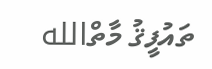ތައުފީޤު މާތްالله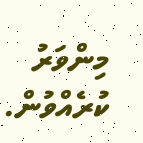މިންވަރު ކުރެއްވުން.